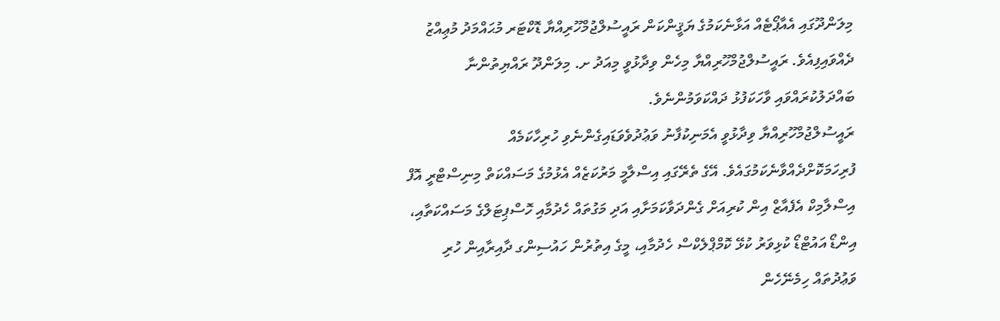މިލަންދޫގައި އެއާޕޯޓެއް އަޅާނެކަމުގެ ޔަޤީންކަން ރައީސުލްޖުމްހޫރިއްޔާ ޑޮކްޓަރ މުޙައްމަދު މުޢިއްޒު ދެއްވައިފިއެވެ. ރައީސުލްޖުމްހޫރިއްޔާ މިހެން ވިދާޅުވީ މިއަދު ށ. މިލަންދޫ ރައްޔިތުންނާ ބައްދަލުކުރައްވައި ވާހަކަފުޅު ދައްކަވަމުންނެވެ.
ރައީސުލްޖުމްހޫރިއްޔާ ވިދާޅުވީ އެމަނިކުފާނު ވަޢުދުވެވަޑައިގެންނެވި ހުރިހާކަމެއް ފުރިހަމަކޮށްދެއްވާނެކަމުގައެވެ. އޭގެ ތެރޭގައި އިސްލާމީ މަރުކަޒެއް އެޅުމުގެ މަސައްކަތް މިނިސްޓްރީ އޮފް އިސްލާމިކް އެފެއާޒް އިން ކުރިއަށް ގެންދަވާކަމަށާއި އަދި މަގުތައް ހެދުމާއި ހޮސްޕިޓަލްގެ މަސައްކަތާއި، އިންޑޯ އައުޓްޑޯ ކުޅިވަރު ކުޅޭ ކޮމްޕްލެކްސް ހެދުމާއި، މީގެ އިތުރުން ހައުސިންގ ދާއިރާއިން ހުރި ވަޢުދުތައް ހިމެނޭހެން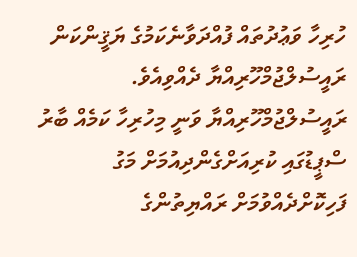ހުރިހާ ވަޢުދުތައް ފުއްދަވާނެކަމުގެ ޔަޤީންކަން ރައީސުލްޖުމްހޫރިއްޔާ ދެއްވިއެވެ.
ރައީސުލްޖުމްހޫރިއްޔާ ވަނީ މިހުރިހާ ކަމެއް ބާރު ސްޕީޑުގައި ކުރިއަށްގެންދިއުމަށް މަގު ފަހިކޮށްދެއްވުމަށް ރައްޔިތުންގެ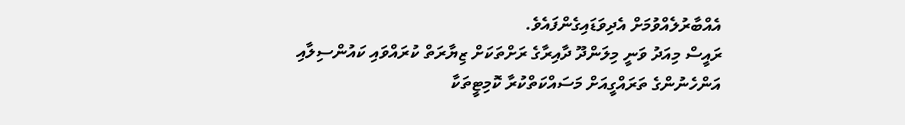އެއްބާރުލެއްވުމަށް އެދިވަޑައިގެންފައެވެ.
ރައީސް މިއަދު ވަނީ މިލަންދޫ ދާއިރާގެ ރަށްތަކަށް ޒިޔާރަތް ކުރައްވައި ކައުންސިލާއި އަންހެނުންގެ ތަރައްގީއަށް މަސައްކަތްކުރާ ކޮމިޓީތަކާ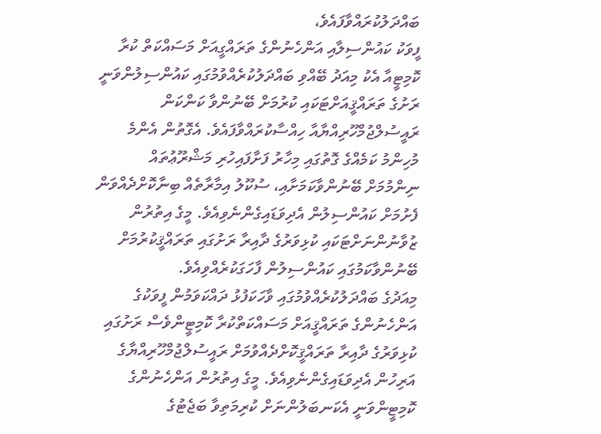ބައްދަލުކުރައްވާފައެވެ،
ފީވަކު ކައުންސިލާއި އަންހެނުންގެ ތަރައްގީއަށް މަސައްކަތް ކުރާ ކޮމިޓީއާ އެކު މިއަދު ބޭއްވި ބައްދަލުކުރެއްވުމުގައި ކައުންސިލުންވަނީ ރަށުގެ ތަރައްޤީއަށްޓަކައި ކުރުމަށް ބޭނުންވާ ކަންކަން ރައީސުލްޖުމްހޫރިއްޔާއާ ހިއްސާކުރައްވާފައެވެ. އެގޮތުން އެންމެ މުހިންމު ކަމެއްގެ ގޮތުގައި މިހާރު ފަށާފައިހުރި މަޝްރޫޢުތައް ނިންމުމަށް ބޭނުންވާކަމަށާއި، ސުކޫލު އިމާރާތެއް ބިނާކޮށްދެއްވަން ފެށުމަށް ކައުންސިލުން އެދިވަޑައިގެންނެވިއެވެ. މީގެ އިތުރުން ޒުވާނުންނަށްޓަކައި ކުޅިވަރުގެ ދާއިރާ ރަށުގައި ތަރައްޤީކުރުމަށް ބޭނުންވާކަމުގައި ކައުންސިލުން ފާހަގަކުރެއްވިއެވެ.
މިއަދުގެ ބައްދަލުކުރެއްވުމުގައި ވާހަކަފުޅު ދައްކަވަމުން ފީވަކުގެ އަންހެނުންގެ ތަރައްޤީއަށް މަސައްކަތްކުރާ ކޮމިޓީންވެސް ރަށުގައި ކުޅިވަރުގެ ދާއިރާ ތަރައްޤީކޮށްދެއްވުމަށް ރައީސުލްޖުމްހޫރިއްޔާގެ އަރިހުން އެދިވަޑައިގެންނެވިއެވެ. މީގެ އިތުރުން އަންހެނުންގެ ކޮމިޓީންވަނީ އެކަނބަލުންނަށް ކުރިމަތިވާ ބަޖެޓުގެ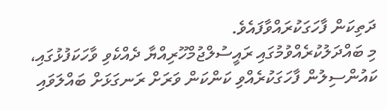ދަތިކަން ފާހަގަކުރައްވާފައެވެ.
މި ބައްދަލުކުރެއްވުމުގައި ރައީސުލްޖުމްހޫރިއްޔާ ދެއްކެވި ވާހަކަފުޅުގައި، ކައުންސިލުން ފާހަގަކުރެއްވި ކަންކަން ވަރަށް ރަނގަޅަށް ބައްލަވައި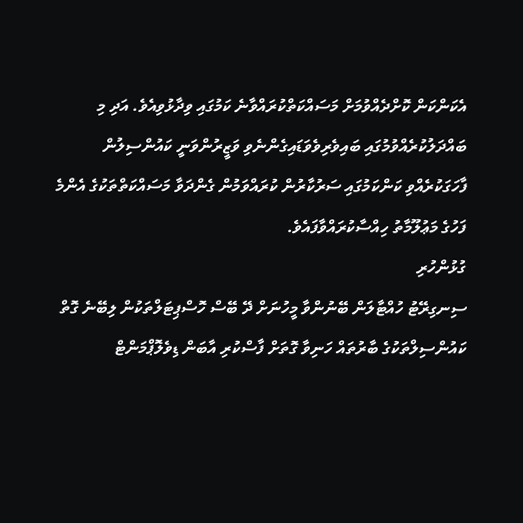އެކަންކަން ކޮށްދެއްވުމަށް މަސައްކަތްކުރައްވާނެ ކަމުގައި ވިދާޅުވިއެވެ. އަދި މި ބައްދަލުކުރެއްވުމުގައި ބައިވެރިވެވަޑައިގެންނެވި ވަޒީރުންވަނީ ކައުންސިލުން ފާހަގަކުރެއްވި ކަންކަމުގައި ސަރުކާރުން ކުރައްވަމުން ގެންދަވާ މަސައްކަތްތަކުގެ އެންމެ ފަހުގެ މަޢުލޫމާތު ހިއްސާކުރައްވާފައެވެ.
ގުޅުންހުރި
ސިނގިރޭޓު ހުއްޓާލަން ބޭނުންވާ މީހުނަށް ދޭ ބޭސް ހޮސްޕިޓަލްތަކުން ލިބޭނެ ގޮތް
ކައުންސިލްތަކުގެ ބާރުތައް ހަނިވާ ގޮތަށް ފާސްކުރި އާބަން ޑިވެލޮޕްމަންޓް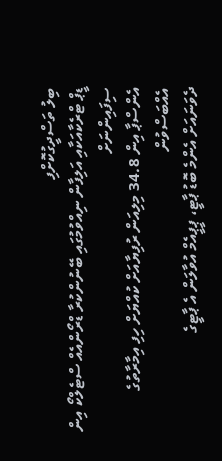ބިލު ތަސްދީގުކޮށްފި
ޑީޕް ޓްރެކާއަކާއި އަލިފާން ނިއްވުމުގައި ބޭނުންކުރާ ޑްރޯންއެއް ސްޓެލްކޯ އިން ސިފައިންނަށް
އެންސްޕާ އިން 34.8 މިލިއަން ރުފިޔާއަށް ކުއްޔަށް ހިފި އިމާރާތުގެ އެއްބަސްވުން
ދެވަނައަށް އެންމެ ބޮޑު ޕާޓީ، ޕީޕީއެމް އުވާލަން އެ ޕާޓީގެ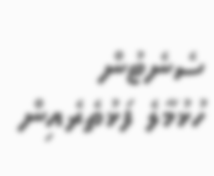ސެނެޓުން
ހުޅުމާލެ ފަޅުތެރެއިން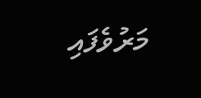މަރުވެފައި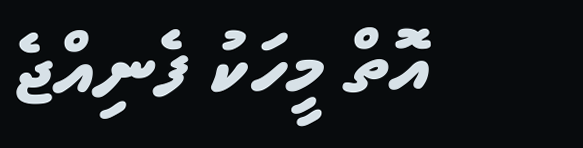އޮތް މީހަކު ފެނިއްޖެ